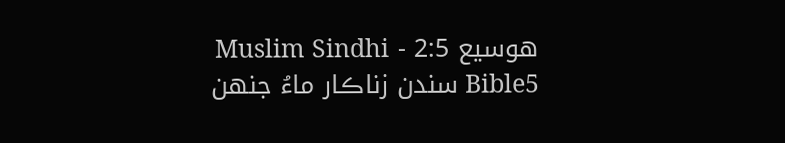هوسيع 2:5 - Muslim Sindhi Bible5 سندن زناڪار ماءُ جنهن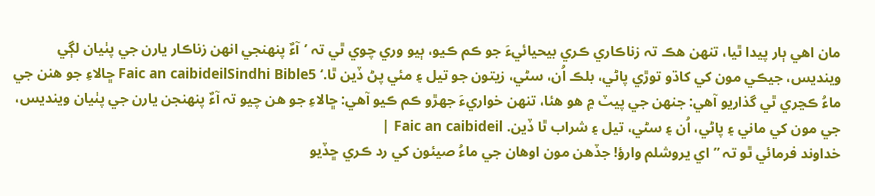مان اهي ٻار پيدا ٿيا، تنهن هڪ تہ زناڪاري ڪري بيحيائيءَ جو ڪم ڪيو، ٻيو وري چوي ٿي تہ ’آءٌ پنهنجي انهن زناڪار يارن جي پٺيان لڳي وينديس، جيڪي مون کي کاڌو توڙي پاڻي، بلڪ اُن، سڻي، زيتون جو تيل ۽ مئي پڻ ڏين ٿا.‘ Faic an caibideilSindhi Bible5 ڇالاءِ جو هنن جي ماءُ ڪڃري ٿي گذاريو آهي: جنهن جي پيٽ ۾ هو هئا، تنهن خواريءَ جهڙو ڪم ڪيو آهي: ڇالاءِ جو هن چيو تہ آءٌ پنهنجن يارن جي پٺيان وينديس، جي مون کي ماني ۽ پاڻي، اُن ۽ سڻي، تيل ۽ شراب ٿا ڏين. Faic an caibideil |
خداوند فرمائي ٿو تہ ”اي يروشلم وارؤ! جڏهن مون اوهان جي ماءُ صيئون کي رد ڪري ڇڏيو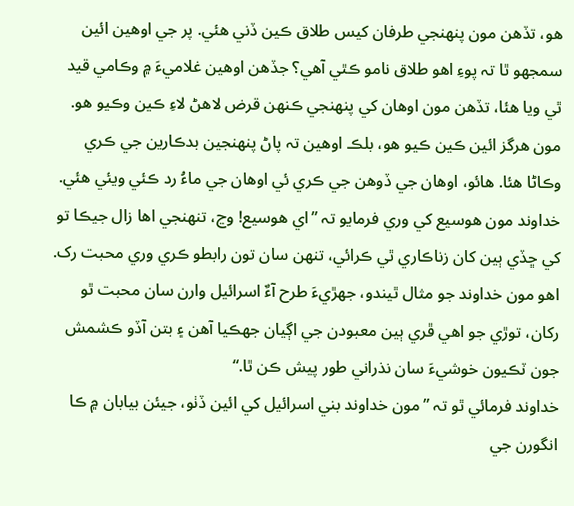هو، تڏهن مون پنهنجي طرفان کيس طلاق ڪين ڏني هئي. پر جي اوهين ائين سمجھو ٿا تہ پوءِ اهو طلاق نامو ڪٿي آهي؟ جڏهن اوهين غلاميءَ ۾ وڪامي قيد ٿي ويا هئا، تڏهن مون اوهان کي پنهنجي ڪنهن قرض لاهڻ لاءِ ڪين وڪيو هو. مون هرگز ائين ڪين ڪيو هو، بلڪ اوهين تہ پاڻ پنهنجين بدڪارين جي ڪري وڪاڻا هئا. هائو، اوهان جي ڏوهن جي ڪري ئي اوهان جي ماءُ رد ڪئي ويئي هئي.
خداوند مون هوسيع کي وري فرمايو تہ ”اي هوسيع! وڃ، تنهنجي اها زال جيڪا تو کي ڇڏي ٻين کان زناڪاري ٿي ڪرائي، تنهن سان تون رابطو ڪري وري محبت رک. اهو مون خداوند جو مثال ٿيندو، جهڙيءَ طرح آءٌ اسرائيل وارن سان محبت ٿو رکان، توڙي جو اهي ڦري ٻين معبودن جي اڳيان جھڪيا آهن ۽ بتن آڏو ڪشمش جون ٽڪيون خوشيءَ سان نذراني طور پيش ڪن ٿا.“
خداوند فرمائي ٿو تہ ”مون خداوند بني اسرائيل کي ائين ڏٺو، جيئن بيابان ۾ ڪا انگورن جي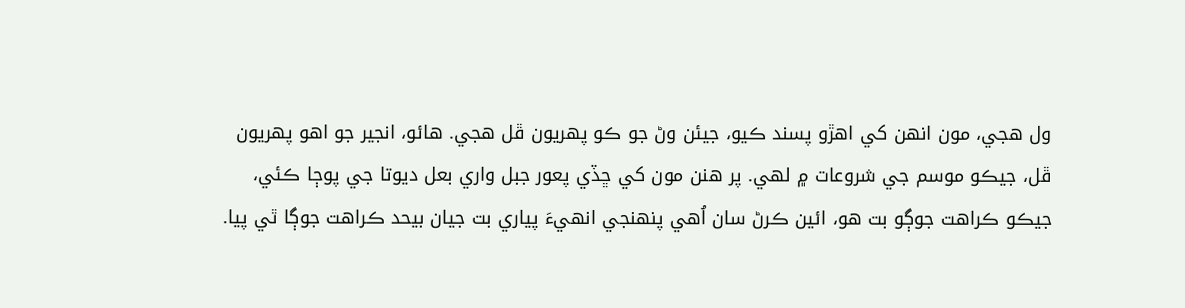ول هجي، مون انهن کي اهڙو پسند ڪيو، جيئن وڻ جو ڪو پهريون ڦل هجي. هائو، انجير جو اهو پهريون ڦل، جيڪو موسم جي شروعات ۾ لهي. پر هنن مون کي ڇڏي پعور جبل واري بعل ديوتا جي پوڄا ڪئي، جيڪو ڪراهت جوڳو بت هو، ائين ڪرڻ سان اُهي پنهنجي انهيءَ پياري بت جيان بيحد ڪراهت جوڳا ٿي پيا.